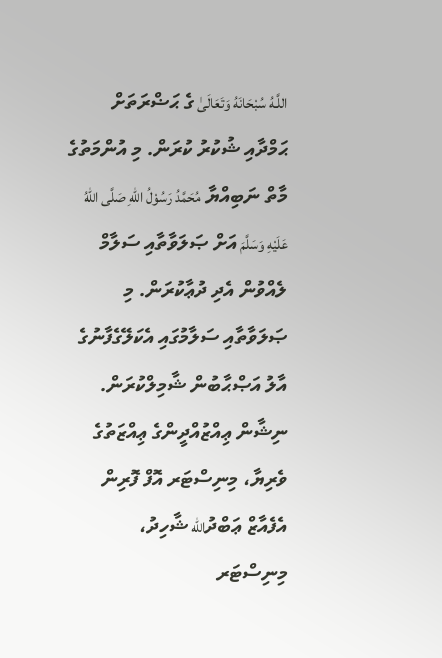اللَّـهُ سُبْحَانَهُ وَتَعَالَىٰ ގެ ޙަޟްރަތަށް ޙަމްދާއި ޝުކުރު ކުރަން. މި އުންމަތުގެ މާތް ނަބިއްޔާ مُحَمَّدُ رَسُوْلُ اللهِ صَلَّى اللهُ عَلَيْهِ وَسَلَّمَ އަށް ޞަލަވާތާއި ސަލާމް ލެއްވުން އެދި ދުޢާކުރަން. މި ޞަލަވާތާއި ސަލާމުގައި އެކަލޭގެފާނުގެ އާލު އަޞްޙާބުން ޝާމިލްކުރަން.
ނިޝާން ޢިއްޒުއްދީންގެ ޢިއްޒަތުގެ ވެރިޔާ، މިނިސްޓަރ އޮފް ފޮރިން އެފެއާޒް ޢަބްދުالله ޝާހިދު، މިނިސްޓަރ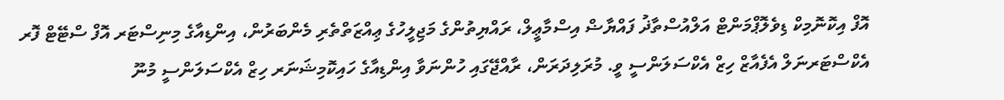އޮފް އިކޮނޮމިކް ޑިވެލޮޕްމަންޓް އަލްއުސްތާޛު ފައްޔާޟް އިސްމާޢީލް، ރައްޔިތުންގެ މަޖިލީހުގެ ޢިއްޒަތްތެރި މެންބަރުން، އިންޑިއާގެ މިނިސްޓަރ އޮފް ސްޓޭޓް ފޮރ އެކްސްޓަރނަލް އެފެއާޒް ހިޒް އެކްސަލަންސީ ވީ. މުރަލިދަރަން، ރާއްޖޭގައި ހުންނަވާ އިންޑިއާގެ ހައިކޮމިޝަނަރ ހިޒް އެކްސަލަންސީ މުނޫ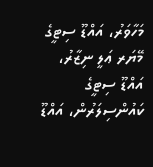މަހާވަރު، އައްޑޫ ސިޓީގެ މޭޔަރ ޢަލީ ނިޒާރު، އައްޑޫ ސިޓީގެ ކައުންސިލަރުން، އައްޑޫ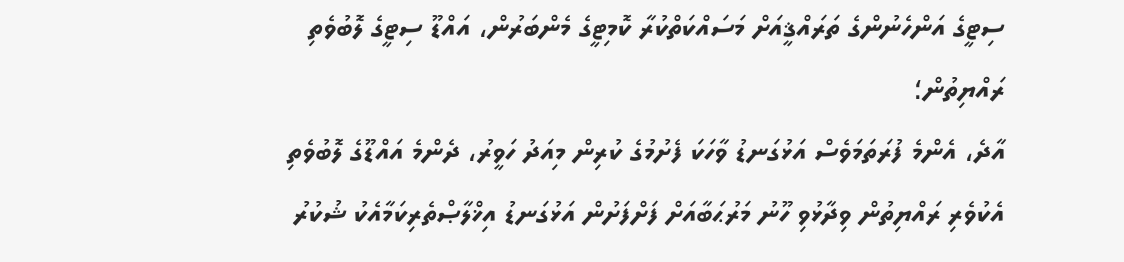ސިޓީގެ އަންހެނުންގެ ތަރައްޤީއަށް މަސައްކަތްކުރާ ކޮމިޓީގެ މެންބަރުން، އައްޑޫ ސިޓީގެ ލޮބުވެތި ރައްޔިތުން؛
އާދެ، އެންމެ ފުރަތަމަވެސް އަޅުގަނޑު ވާހަކަ ފެށުމުގެ ކުރިން މިއަދު ހަވީރު، ދެންމެ އައްޑޫގެ ލޮބުވެތި އެކުވެރި ރައްޔިތުން ވިދާޅުވި ހޫނު މަރުޙަބާއަށް ފަށްފަށުން އަޅުގަނޑު އިޚްލާޞްތެރިކަމާއެކު ޝުކުރު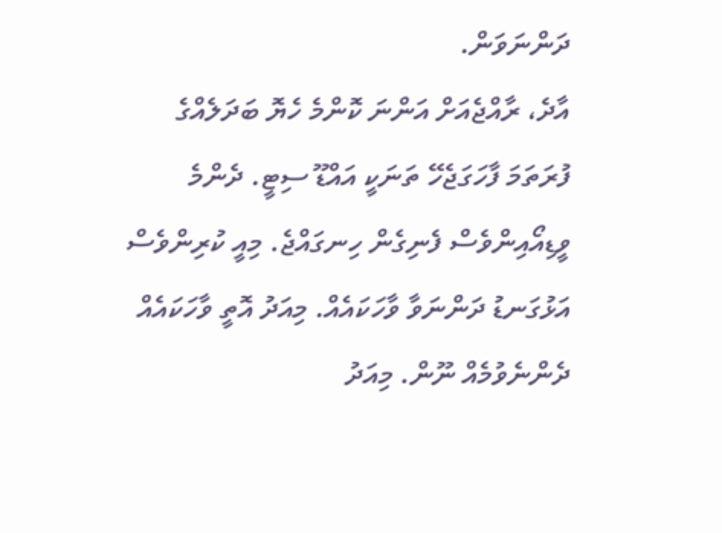ދަންނަވަން.
އާދެ، ރާއްޖެއަށް އަންނަ ކޮންމެ ހެޔޮ ބަދަލެއްގެ ފުރަތަމަ ފާހަގަޖެހޭ ތަނަކީ އައްޑޫ ސިޓީ. ދެންމެ ވީޑިއޯއިންވެސް ފެނިގެން ހިނގައްޖެ. މިއީ ކުރިންވެސް އަޅުގަނޑު ދަންނަވާ ވާހަކައެއް. މިއަދު އޮތީ ވާހަކައެއް ދެންނެވުމެއް ނޫން. މިއަދު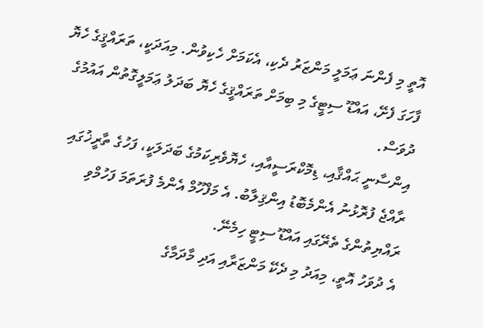އޮތީ މި ފެންނަ ޢަމަލީ މަންޒަރު ދެކި، އެކަމަށް ހެކިވުން. މިއަދަކީ، ތަރައްޤީގެ ހެޔޮ ފާހަގަ ފެށޭ، އައްޑޫ ސިޓީގެ މި ބިމަށް ތަރައްޤީގެ ހެޔޮ ބަދަލު ޢަމަލީގޮތުން އައުމުގެ ދުވަސް.
އިންސާނީ ޙައްޤާއި، ޑިމޮކްރަސީއާއި، ހެޔޮވެރިކަމުގެ ބަދަލަކީ، ފަހުގެ ތާރީޚުގައި ރާއްޖެ ފުރޮޅުނު އެންމެބޮޑު އިންޤިލާބު. އެ މަފްހޫމް އެންމެ ފުރަތަމަ ފަހުމްވި ރައްޔިތުންގެ ތެރޭގައި އައްޑޫ ސިޓީ ހިމެނޭ.
އެ ދުވަހު އޮތީ، މިއަދު މި ދެކޭ މަންޒަރާއި އަދި މާދަމާގެ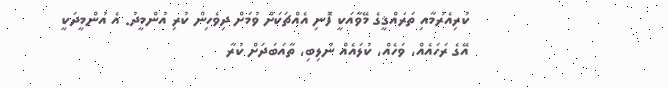ކުރިއެރުމާއި ތަރައްޤީގެ މޭވާއަކީ ފޮނި އެއްޗަކަށް ވުމަށް ދިވެހިން ކުރި އުންމީދު. އެ އުންމީދަކީ އޭގެ ރަހައެއް، ވަހެއް، ކުލައެއް ނުލިބި، ތާއަބަދަށް ކުރާ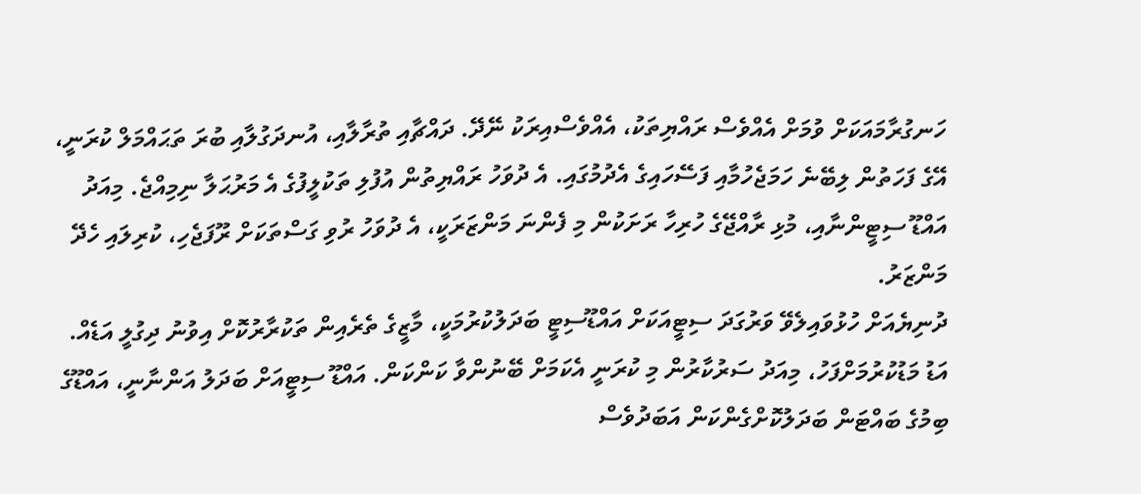ހަނގުރާމައަކަށް ވުމަށް އެއްވެސް ރައްޔިތަކު، އެއްވެސްއިރަކު ނޭދޭ. ދައްޗާއި ތުރާލާއި، އުނދަގުލާއި ބުރަ ތަޙައްމަލް ކުރަނީ، އޭގެ ފަހަތުން ލިބޭނެ ހަމަޖެހުމާއި ފަސޭހައިގެ އެދުމުގައި. އެ ދުވަހު ރައްޔިތުން އުފުލި ތަކުލީފުގެ އެ މަރުޙަލާ ނިމިއްޖެ. މިއަދު އައްޑޫ ސިޓީންނާއި، މުޅި ރާއްޖޭގެ ހުރިހާ ރަށަކުން މި ފެންނަ މަންޒަރަކީ، އެ ދުވަހު ރުވި ގަސްތަކަށް ރޫފަޖެހި، ކުރިލައި ހެދޭ މަންޒަރު.
ދުނިޔެއަށް ހުޅުވައިލެވޭ ވަރުގަދަ ސިޓީއަކަށް އައްޑޫސިޓީ ބަދަލުކުރުމަކީ، މާޒީގެ ތެރެއިން ތަކުރާރުކޮށް އިވުނު ދިގުލީ އަޑެއް. އަޑު މަޑުކުރުމަށްފަހު، މިއަދު ސަރުކާރުން މި ކުރަނީ އެކަމަށް ބޭނުންވާ ކަންކަން. އައްޑޫ ސިޓީއަށް ބަދަލު އަންނާނީ، އައްޑޫގެ ބިމުގެ ބައްޓަން ބަދަލުކޮށްގެންކަން އަބަދުވެސް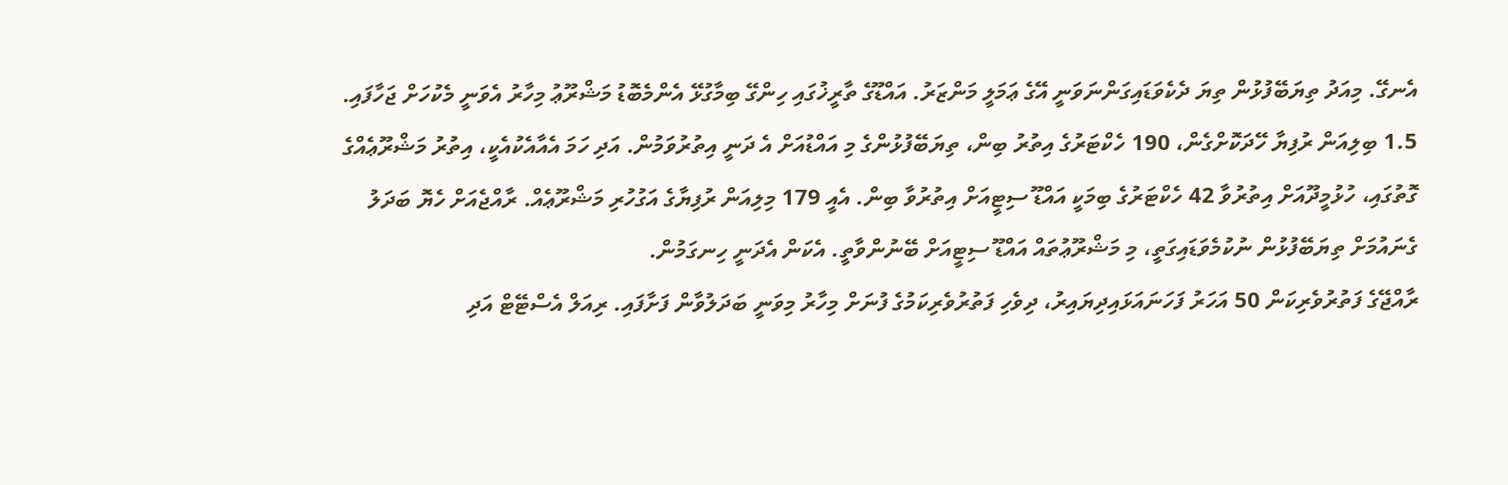އެނގޭ. މިއަދު ތިޔަބޭފުޅުން ތިޔަ ދެކެވަޑައިގަންނަވަނީ އޭގެ ޢަމަލީ މަންޒަރު. އައްޑޫގެ ތާރީޚުގައި ހިންގޭ ބިމާގުޅޭ އެންމެބޮޑު މަޝްރޫޢު މިހާރު އެވަނީ މެކުހަށް ޖަހާފައި. 1.5 ބިލިއަން ރުފިޔާ ހޭދަކޮށްގެން، 190 ހެކްޓަރުގެ އިތުރު ބިން، ތިޔަބޭފުޅުންގެ މި އައްޑުއަށް އެ ދަނީ އިތުރުވަމުން. އަދި ހަމަ އެއާއެކުއެކީ، އިތުރު މަޝްރޫޢެއްގެ ގޮތުގައި، ހުޅުމީދޫއަށް އިތުރުވާ 42 ހެކްޓަރުގެ ބިމަކީ އައްޑޫ ސިޓީއަށް އިތުރުވާ ބިން. އެއީ 179 މިލިއަން ރުފިޔާގެ އަގުހުރި މަޝްރޫޢެއް. ރާއްޖެއަށް ހެޔޮ ބަދަލު ގެނައުމަށް ތިޔަބޭފުޅުން ނުކުމެވަޑައިގަތީ، މި މަޝްރޫޢުތައް އައްޑޫ ސިޓީއަށް ބޭނުންވާތީ. އެކަން އެދަނީ ހިނގަމުން.
ރާއްޖޭގެ ފަތުރުވެރިކަން 50 އަހަރު ފަހަނައަޅައިދިޔައިރު، ދިވެހި ފަތުރުވެރިކަމުގެ ފުނަށް މިހާރު މިވަނީ ބަދަލުވާން ފަށާފައި. ރިއަލް އެސްޓޭޓް އަދި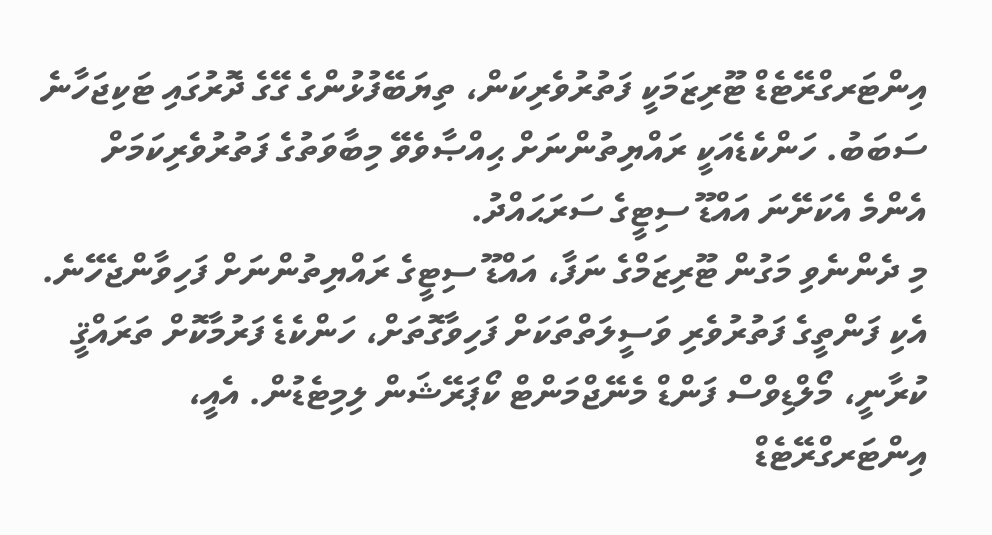އިންޓަރގްރޭޓެޑް ޓޫރިޒަމަކީ ފަތުރުވެރިކަން، ތިޔަބޭފުޅުންގެ ގޭގެ ދޮރުގައި ޓަކިޖަހާނެ ސަބަބު. ހަންކެޑެއަކީ ރައްޔިތުންނަށް ޙިއްޞާވެވޭ މިބާވަތުގެ ފަތުރުވެރިކަމަށް އެންމެ އެކަށޭނަ އައްޑޫ ސިޓީގެ ސަރަޙައްދު.
މި ދެންނެވި މަގުން ޓޫރިޒަމްގެ ނަފާ، އައްޑޫ ސިޓީގެ ރައްޔިތުންނަށް ފަހިވާންޖެހޭނެ. އެކި ފަންތީގެ ފަތުރުވެރި ވަސީލަތްތަކަށް ފަހިވާގޮތަށް، ހަންކެޑެ ފަރުމާކޮށް ތަރައްޤީ ކުރާނީ، މޯލްޑިވްސް ފަންޑް މެނޭޖްމަންޓް ކޯޕަރޭޝަން ލިމިޓެޑުން. އެއީ، އިންޓަރގްރޭޓެޑް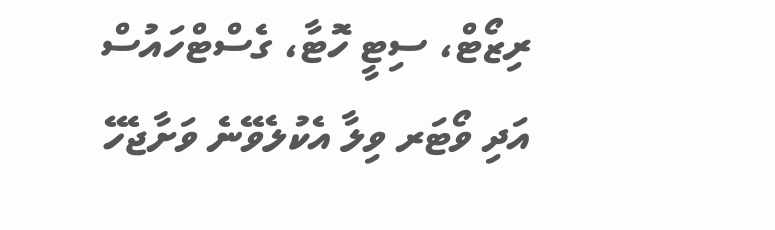ރިޒޯޓް، ސިޓީ ހޮޓާ، ގެސްޓްހައުސް އަދި ވޯޓަރ ވިލާ އެކުލެވޭނެ ވަށާޖެހޭ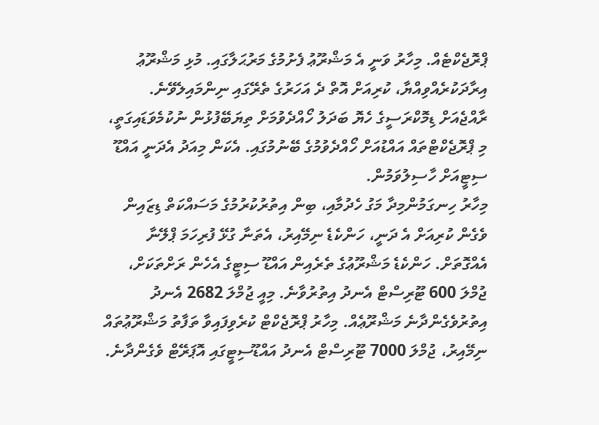ޕްރޮޖެކްޓެއް. މިހާރު ވަނީ އެ މަޝްރޫޢު ފެށުމުގެ މަރުޙަލާގައި. މުޅި މަޝްރޫޢު އިރާދަކުރެއްވިއްޔާ، ކުރިއަށް އޮތް ދެ އަހަރުގެ ތެރޭގައި ނިންމައިލެވޭނެ. ރާއްޖެއަށް ޑިމޮކްރަސީގެ ހެޔޮ ބަދަލު ހޯއްދެވުމަށް ތިޔަބޭފުޅުން ނުކުމެވަޑައިގަތީ، މި ޕްރޮޖެކްޓްތައް އައްޑުއަށް ހޯއްދެވުމުގެ ބޭނުމުގައި. އެކަން މިއަދު އެދަނީ އައްޑޫ ސިޓީއަށް ހާސިލުވަމުން.
މިހާރު ހިނގަމުންމިދާ މަގު ހެދުމާއި، ބިން އިތުރުކުރުމުގެ މަސައްކަތް ޑިޒައިން ވެގެން ކުރިއަށް އެ ދަނީ، ހަންކެޑެ ނިމޭއިރު، އެތަނާ ގުޅޭ ފުރިހަމަ ޕްލޭނާ އެއްގޮތަށް. ހަންކެޑެ މަޝްރޫޢުގެ ތެރެއިން އައްޑޫ ސިޓީގެ އެހެން ރަށްތަކަށް، ޖުމްލަ 600 ޓޫރިސްޓް އެނދު އިތުރުވާނެ. މިއީ ޖުމްލަ 2682 އެނދު އިތުރުވެގެންދާނެ މަޝްރޫޢެއް. މިހާރު ޕްރޮޖެކްޓް ކުރެވިފައިވާ ތަފާތު މަޝްރޫޢުތައް ނިމޭއިރު، ޖުމްލަ 7000 ޓޫރިސްޓް އެނދު އައްޑޫސިޓީގައި އޮޕަރޭޓް ވެގެންދާނެ.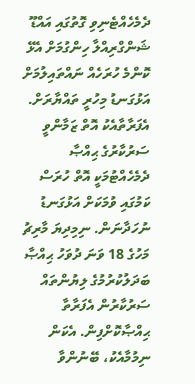ދެމެހެއްޓެނިވި ގޮތުގައި އައްޑޫ ޝަންގްރިއްލާ ހިންގުމަށް އެޅޭ ކޮންމެ ހުރަހެއް ނައްތައިލުމަށް އަޅުގަނޑު މިހުރީ ތައްޔާރަށް. އެފަރާތާއެކު އޮތް ޒަމާންވީ ސަރުކާރުގެ ޙިއްޞާ ދެމެހެއްޓުމަކީ އޮތް ހުރަސް ކަމުގައި ވުމަކަށް އަޅުގަނޑު ނުހަދާނަން. ނިމިދިޔަ މާރިޗު މަހުގެ 18 ވަނަ ދުވަހު ޙިއްޞާ ބަދަލުކުރުމުގެ ލިޔުންތައް ސަރުކާރުން އެފަރާތާ ޙިއްޞާކޮށްފިން. އެކަން ނިމުމާއެކު، ބޭނުންވާ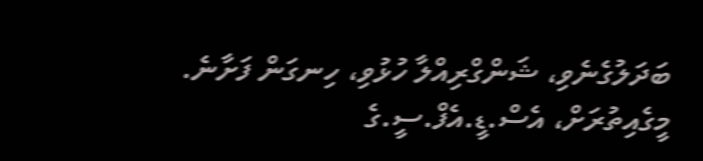ބަދަލުގެނެވި، ޝަންގްރިއްލާ ހުޅުވި، ހިނގަން ފަށާނެ.
މީގެއިތުރަށް، އެސް.ޑީ.އެފް.ސީ.ގެ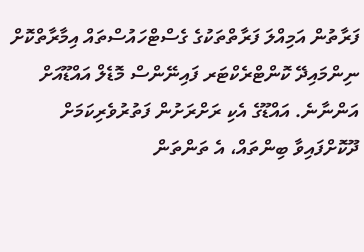ފަރާތުން އަމިއްލަ ފަރާތްތަކުގެ ގެސްޓްހައުސްތައް އިމާރާތްކޮށް ނިންމައިދޭ ކޮންޓްރެކްޓަރ ފައިނޭންސް މޮޑެލް އައްޑޫއަށް އަންނާނެ. އައްޑޫގެ އެކި ރަށްރަށުން ފަތުރުވެރިކަމަށް ދޫކޮށްފައިވާ ބިންތައް، އެ ތަންތަން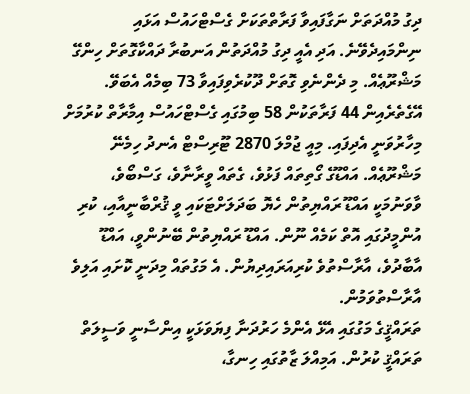ދިގު މުއްދަތަށް ނަގާފައިވާ ފަރާތްތަކަށް ގެސްޓްހައުސް އަޅައި ނިންމައިދެވޭނެ. އަދި އެއީ ދިގު މުއްދަތުން އަނބުރާ ދައްކާގޮތަށް ހިންގޭ މަޝްރޫޢެއް. މި ދެންނެވި ގޮތަށް ދޫކުރެވިފައިވާ 73 ބިމެއް އެބަވޭ. އޭގެތެރެއިން 44 ފަރާތަކުން 58 ބިމުގައި ގެސްޓްހައުސް އިމާރާތް ކުރުމަށް މިހާރުވަނީ އެދިފައި. މިއީ ޖުމްލަ 2870 ޓޫރިސްޓް އެނދު ހިމެނޭ މަޝްރޫޢެއް. އައްޑޫގެ ގޯތިތައް ފަޅުވެ، ގެތައް ވީރާނާވެ، ގަސްބޯވެ، ވާވަނުމަކީ އައްޑޫ ރައްޔިތުން ހެޔޮ ބަދަލަށްޓަކައި ވީ ޤުރްބާނީއާއި، ކުރި އުންމީދުގައި އޮތް ކަމެއް ނޫން. އައްޑޫ ރައްޔިތުން ބޭނުންވީ، އައްޑޫ އާބާދުވެ، އާރާސްތުވެ ކުރިއަރައިދިޔުން. އެ މަގުތައް މިދަނީ ކޮށައި އަލިވެ އާރާސްތުވަމުން.
ތަރައްޤީގެ މަގުގައި އެޅޭ އެންމެ ހަރުދަނާ ފިޔަވަޅަކީ އިންސާނީ ވަސީލަތް ތަރައްޤީ ކުރުން. އަމިއްލަ ޒާތުގައި ހިނގާ،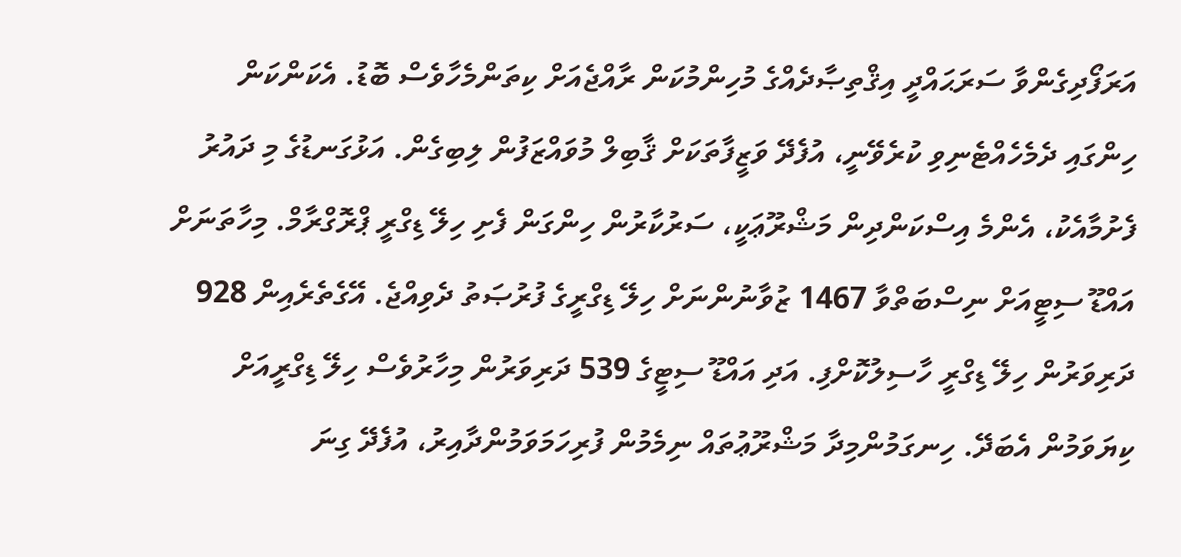އަރަފޯދިގެންވާ ސަރަޙައްދީ އިޤްތިޞާދެއްގެ މުހިންމުކަން ރާއްޖެއަށް ކިތަންމެހާވެސް ބޮޑު. އެކަންކަން ހިންގައި ދެމެހެއްޓެނިވި ކުރެވޭނީ، އުފެދޭ ވަޒީފާތަކަށް ޤާބިލް މުވައްޒަފުން ލިބިގެން. އަޅުގަނޑުގެ މި ދައުރު ފެށުމާއެކު، އެންމެ އިސްކަންދިން މަޝްރޫޢަކީ، ސަރުކާރުން ހިންގަން ފެށި ހިލޭ ޑިގްރީ ޕްރޮގްރާމް. މިހާތަނަށް އައްޑޫ ސިޓީއަށް ނިސްބަތްވާ 1467 ޒުވާނުންނަށް ހިލޭ ޑިގްރީގެ ފުރުޞަތު ދެވިއްޖެ. އޭގެތެރެއިން 928 ދަރިވަރުން ހިލޭ ޑިގްރީ ހާސިލުކޮށްފި. އަދި އައްޑޫ ސިޓީގެ 539 ދަރިވަރުން މިހާރުވެސް ހިލޭ ޑިގްރީއަށް ކިޔަވަމުން އެބަދޭ. ހިނގަމުންމިދާ މަޝްރޫޢުތައް ނިމެމުން ފުރިހަމަވަމުންދާއިރު، އުފެދޭ ގިނަ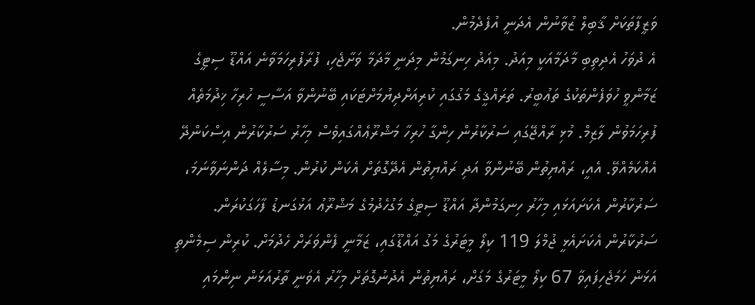ވަޒީފާތަކަށް ޤާބިލް ޒުވާނުން އެދަނީ އުފެދެމުން.
އެ ދުވަހު އެދިތިބި މާދަމާއަކީ މިއަދު. މިއަދު ހިނގަމުން މިދަނީ މާދަމާ ވަށާޖެހި، ފުރާފުރިހަމަވާނެ އައްޑޫ ސިޓީގެ ޒަމާންވީ ހުވަފެންތަކުގެ ތަޢުބީރު. ތަރައްޤީގެ މަގުގައި ކުރިއަށްދިޔުމަށްޓަކައި ބޭނުންވާ އަސާސީ ހުރިހާ ޚިދުމަތެއް ފުރިހަމަވުން ލާޒިމް. މުޅި ރާއްޖޭގައި ސަރުކާރުން ހިންގާ ހުރިހާ މަޝްރޫޢެއްގައިވެސް މިހާރު ސަރުކާރުން އިސްކަންދޭ އެއްކަމެއްވޭ. އެއީ، ރައްޔިތުން ބޭނުންވާ އަދި ރައްޔިތުން އެދޭގޮތަށް އެކަން ކުރުން. މިސާލެއް ދަންނަވާނަމަ، ސަރުކާރުން އެކަށައަޅައި މިހާރު ހިނގަމުންދާ އައްޑޫ ސިޓީގެ މަގުހެދުމުގެ މަޝްރޫޢު އަޅުގަނޑު ފާހަގަކުރަން. ސަރުކާރުން އެކަށައެޅީ ޖުމްލަ 119 ކިލޯ މީޓަރުގެ މަގު އައްޑޫގައި، ޒަމާނީ ފެންވަރަށް ހެދުމަށް. ކުރިން ސިމެންތި އަޅަން ހަމަޖެހިފައިވާ 67 ކިލޯ މީޓަރުގެ މަގަށް، ރައްޔިތުން އެދުނުގޮތަށް މިހާރު އެވަނީ ތާރުއަޅަން ނިންމައި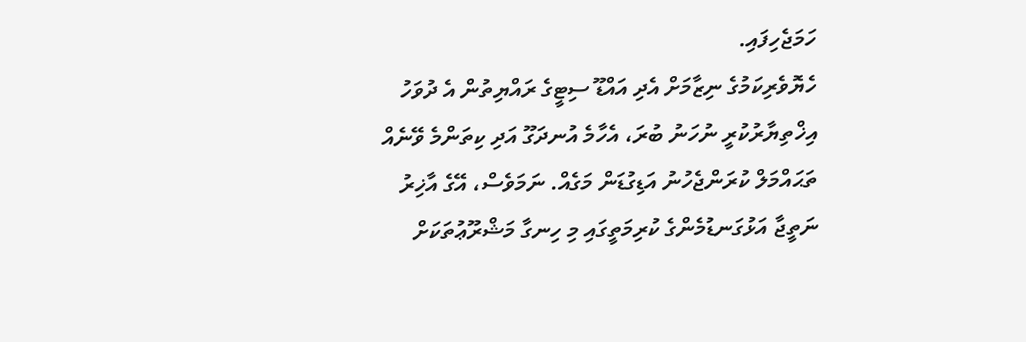ހަމަޖެހިފައި.
ހެޔޮވެރިކަމުގެ ނިޒާމަށް އެދި އައްޑޫ ސިޓީގެ ރައްޔިތުން އެ ދުވަހު އިޚްތިޔާރުކުރީ ނުހަނު ބުރަ، އެހާމެ އުނދަގޫ އަދި ކިތަންމެ ވޭނެއް ތަޙައްމަލް ކުރަންޖެހުނު އަޑިގުޑަން މަގެއް. ނަމަވެސް، އޭގެ އާޚިރު ނަތީޖާ އަޅުގަނޑުމެންގެ ކުރިމަތީގައި މި ހިނގާ މަޝްރޫޢުތަކަށް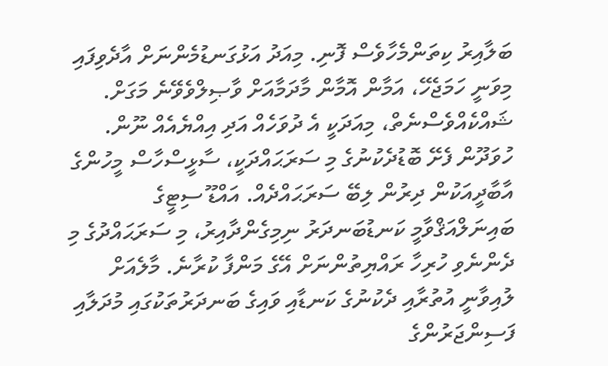ބަލާއިރު ކިތަންމެހާވެސް ފޮނި. މިއަދު އަޅުގަނޑުމެންނަށް އާދެވިފައި މިވަނީ ހަމަޖެހޭ، އަމާން އޮމާން މާދަމާއަށް ވާޞިލްވެވޭނެ މަގަށް. ޝައްކެއްވެސްނެތް، މިއަދަކީ އެ ދުވަހެއް އަދި އިއްޔެއެއް ނޫން.
ހުވަދޫން ފެށޭ ބޮޑުދެކުނުގެ މި ސަރަޙައްދަކީ، ސާޅީސްހާސް މީހުންގެ އާބާދީއަކުން ދިރުން ލިބޭ ސަރަޙައްދެއް. އައްޑޫ ސިޓީގެ ބައިނަލްއަޤްވާމީ ކަނޑުބަނދަރު ނިމިގެންދާއިރު، މި ސަރަޙައްދުގެ މި ދެންނެވި ހުރިހާ ރައްޔިތުންނަށް އޭގެ މަންފާ ކުރާނެ. މާލެއަށް ލުއިވާނީ އުތުރާއި ދެކުނުގެ ކަނޑާއި ވައިގެ ބަނދަރުތަކުގައި މުދަލާއި ފަސިންޖަރުންގެ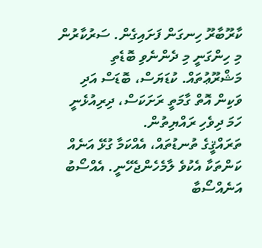ކާރޫބާރޫ ހިނގަން ފަށައިގެން. ސަރުކާރުން މި ހިންގަނީ މި ދެންނެވި ބޮޑެތި މަޝްރޫޢުތައް. ކުޑަޔަސް، ބޮޑަސް އަދި ވަކިން އޮތް ގާމަތީ ރަށަކަސް، ދިރިއުޅެނީ ހަމަ ދިވެހި ރައްޔިތުން.
ތަރައްޤީގެ ތުނޑުތައް، އެއްކަމާ ގުޅޭ އަނެއް ކަންތަކާ އެކުވެ ލާމެހެންޖެހޭނީ. އެއްސޯބު އަނެއްސޯބާ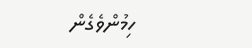ހިމުންވެގެން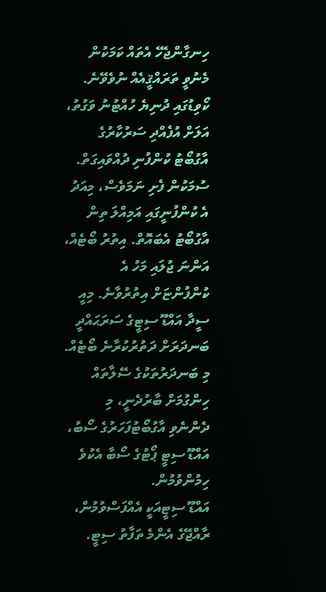ހިނގާންޖެހޭ އެތައް ކަމަކުން މެނުވީ ތަރައްޤީއެއް ނުވެވޭނެ. ކޯވިޑުގައި ދުނިޔެ ހުއްޓުނު ވަގުތު، އަލަށް އުފެއްދި ސަރުކާރުގެ އާގުބޯޓު ކުންފުނި ދުއްވައިގަތް. ސުމަކުން ފެށި ނަމަވެސް، މިއަދު އެ ކުންފުނީގައި އަމިއްލަ ތިން އާގުބޯޓު އެބައޮތް. އިތުރު ބޯޓެއް، އަންނަ ޖުލައި މަހު އެ ކުންފުންޏަށް އިތުރުވާނެ. މިއީ ސީދާ އައްޑޫ ސިޓީގެ ސަރަޙައްދީ ބަނދަރަށް ދަތުރުކުރާނެ ބޯޓެއް. މި ބަނދަރުތަކުގެ ސޭލާތައް ހިންގުމަށް ބާރުދެނީ، މި ދެންނެވި އާގުބޯޓުފަހަރުގެ ސޯބު، އައްޑޫ ސިޓީ ޕޯޓުގެ ސޯބާ އެކުވެ ހިމުންވުމުން.
އައްޑޫ ސިޓީއަކީ އެއްފަސްވުމުން، ރާއްޖޭގެ އެންމެ ތަފާތު ސިޓީ.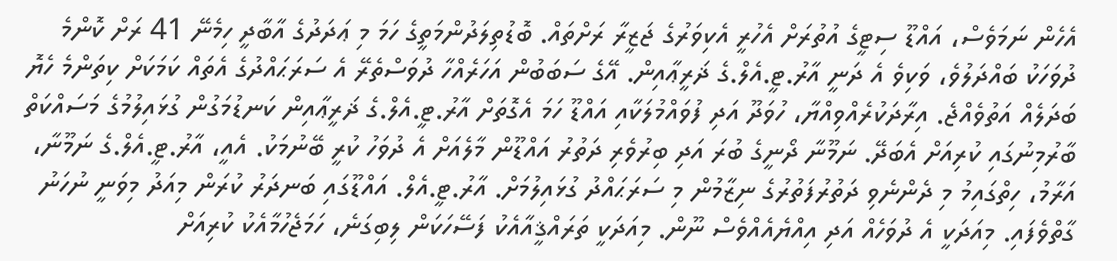އެހެން ނަމަވެސް، އައްޑޫ ސިޓީގެ އުތުރަށް އެހުރީ އެކިވަރުގެ ޖަޒީރާ ރަށްތައް. ބޮޑުތިލަދުންމަތީގެ ހަމަ މި ޢަދަދުގެ އާބާދީ ހިމެނޭ 41 ރަށް ކޮންމެ ދުވަހަކު ބައްދަލުވެ، ވަކިވެ އެ ދަނީ އާރު.ޓީ.އެލް.ގެ ޛަރީޢާއިން. އޭގެ ސަބަބުން އަހަރެއްހާ ދުވަސްތެރޭ އެ ސަރަޙައްދުގެ އެތައް ކަމަކަށް ކިތަންމެ ހެޔޮ ބަދަލެއް އަތުވެއްޖެ. އިރާދަކުރެއްވިއްޔާ، ހުވަދޫ އަދި ފުވައްމުލަކާއި އައްޑޫ ހަމަ އެގޮތަށް އާރު.ޓީ.އެލް.ގެ ޛަރީޢާއިން ކަނޑުމަގުން ގުޅައިލުމުގެ މަސައްކަތް ބާރުމިނުގައި ކުރިއަށް އެބަދޭ. ނަމޫނާ ދޯނީގެ ބުރަ އަދި ބިރުވެރި ދަތުރު އައްޑޫން މާލެއަށް އެ ދުވަހު ކުރީ ބޭނުމަކު. އެއީ، އާރު.ޓީ.އެލް.ގެ ނަމޫނާ، އަރާމު، ހިތްގައިމު މި ދެންނެވި ދަތުރުފަތުރުގެ ނިޒާމުން މި ސަރަޙައްދު ގުޅައިލުމަށް. އާރު.ޓީ.އެލް. އައްޑޫގައި ބަނދަރު ކުރަން މިއަދު މިވަނީ ނުހަނު ގާތްވެފައި. މިއަދަކީ އެ ދުވަހެއް އަދި އިއްޔެއެއްވެސް ނޫން. މިއަދަކީ ތަރައްޤީއާއެކު ފަސޭހަކަން ލިބިގަނެ، ހަމަޖެހުމާއެކު ކުރިއަށް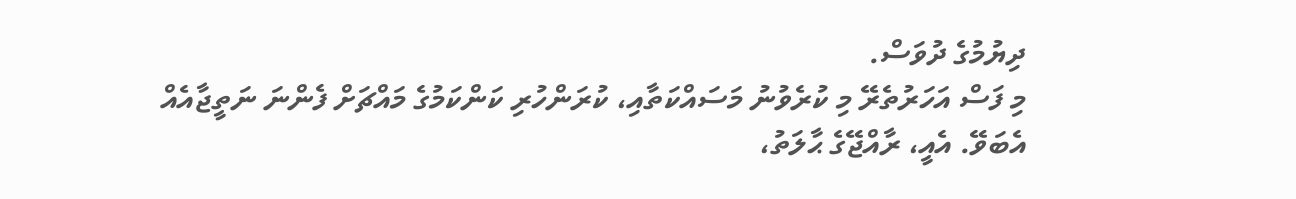ދިޔުމުގެ ދުވަސް.
މި ފަސް އަހަރުތެރޭ މި ކުރެވުނު މަސައްކަތާއި، ކުރަންހުރި ކަންކަމުގެ މައްޗަށް ފެންނަ ނަތީޖާއެއް އެބަވޭ. އެއީ، ރާއްޖޭގެ ޙާލަތު،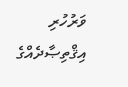ވަރުހުރި އިޤްތިޞާދެއްގެ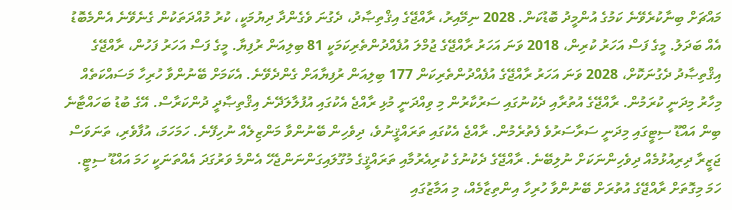މައްޗަށް ބިނާކުރެވޭނެ ކަމުގެ އުންމީދު ބޮޑުކަން. 2028 ނިމޭއިރު، ރާއްޖޭގެ އިޤްތިޞާދު، ދެގުނަ ވެގެންދާ ދިޔުމަކީ، ކުރު މުއްދަތަކުން ގެނެވޭނެ އެންމެބޮޑު އެއް ބަދަލު. މީގެ ފަސް އަހަރު ކުރިން، 2018 ވަނަ އަހަރު ރާއްޖޭގެ ޖުމްލަ އުފެއްދުންތެރިކަމަކީ 81 ބިލިއަން ރުފިޔާ. މީގެ ފަސް އަހަރު ފަހުން، ރާއްޖޭގެ އިޤްތިޞާދު ދެގުނަކޮށް، 2028 ވަނަ އަހަރު ރާއްޖޭގެ އުފެއްދުންތެރިކަން 177 ބިލިއަން ރުފިޔާއަށް ގެންދެވޭނެ. އެކަމަށް ބޭނުންވާ ހުރިހާ މަސައްކަތެއް މިހާރު މިދަނީ ކުރަމުން. ރާއްޖޭގެ އުތުރާއި ދެކުނުގައި ސަރުކާރުން މި ވިއްދަނީ މުޅި ރާއްޖެ އެކުގައި އުފުލާލަދޭނެ އިޤްތިޞާދީ ދުންކަރާސް. އޭގެ ބުޑު ބަހައްޓާނެ ބިން އައްޑޫ ސިޓީގައި މިދަނީ ސަރާސަރުވެ ފެތުރެމުން. ރާއްޖެ އެކުގައި ތަރައްޤީނުވެ، ދިވެހިން ބޭނުންވާ މަންޒިލެއް ނުހިފޭނެ. ހަމަހަމަ، އުފާވެރި، ތަނަވަސް ޖަޒީރާ ދިރިއުޅުމެއް ދިވެހިންނަކަށް ނުލިބޭނެ. ރާއްޖޭގެ ދެކުނުގެ ކުރިއެރުމާއި ތަރައްޤީގެ މުގޫލައިގަންނަންޖެހޭ އެންމެ ވަރުގަދަ އެއްތަނަކީ ހަމަ އައްޑޫ ސިޓީ.
ހަމަ މިގޮތަށް ރާއްޖޭގެ އުތުރަށް ބޭނުންވާ ހުރިހާ އިންތިޒާމެއް، މި އަމާޒުގައި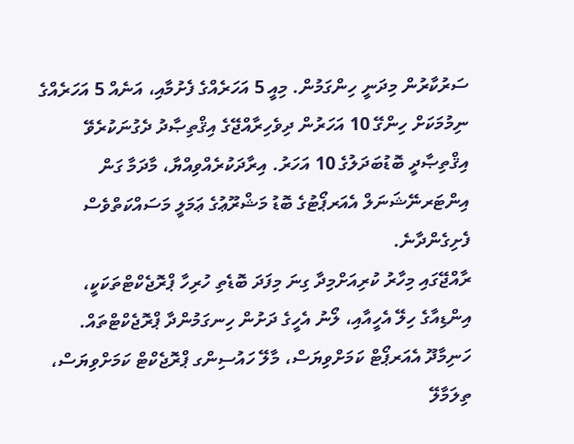ސަރުކާރުން މިދަނީ ހިންގަމުން. މިއީ 5 އަހަރެއްގެ ފެށުމާއި، އަނެއް 5 އަހަރެއްގެ ނިމުމަކަށް ހިންގޭ 10 އަހަރުން ދިވެހިރާއްޖޭގެ އިޤްތިޞާދު ދެގުނަކުރެވޭ އިޤްތިޞާދީ ބޮޑުބަދަލުގެ 10 އަހަރު. އިރާދަކުރެއްވިއްޔާ، މާދަމާ ގަން އިންޓަރނޭޝަނަލް އެއަރޕޯޓުގެ ބޮޑު މަޝްރޫޢުގެ ޢަމަލީ މަސައްކަތްވެސް ފެށިގެންދާނެ.
ރާއްޖޭގައި މިހާރު ކުރިއަށްމިދާ ގިނަ މިފަދަ ބޮޑެތި ހުރިހާ ޕްރޮޖެކްޓްތަކަކީ، އިންޑިއާގެ ހިލޭ އެހީއާއި، ލޯނު އެހީގެ ދަށުން ހިނގަމުންދާ ޕްރޮޖެކްޓްތައް. ހަނިމާދޫ އެއަރޕޯޓް ކަމަށްވިޔަސް، މާލޭ ހައުސިންގ ޕްރޮޖެކްޓް ކަމަށްވިޔަސް، ތިލަމާލޭ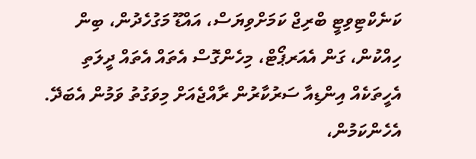ކަނެކްޓިވިޓީ ބްރިޖް ކަމަށްވިޔަސް، އައްޑޫ މަގުހެދުން، ބިން ހިއްކުން، ގަން އެއަރޕޯޓް، މިހެންގޮސް އެތައް އެތައް ދީލަތި އެހީތަކެއް އިންޑިއާ ސަރުކާރުން ރާއްޖެއަށް މިވަގުތު ވަމުން އެބަދޭ. އެހެންކަމުން،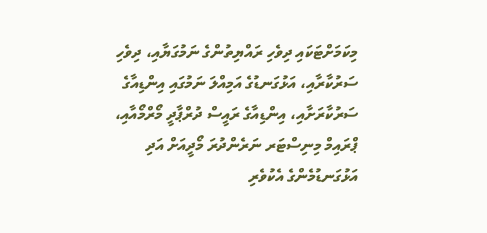މިކަމަށްޓަކައި ދިވެހި ރައްޔިތުންގެ ނަމުގަޔާއި، ދިވެހި ސަރުކާރާއި، އަޅުގަނޑުގެ އަމިއްލަ ނަމުގައި އިންޑިއާގެ ސަރުކާރަށާއި، އިންޑިއާގެ ރައީސް ދުރްޕާދީ މޯރްމޯއާއި، ޕްރައިމް މިނިސްޓަރ ނަރެންދުރަ މޯދީއަށް އަދި އަޅުގަނޑުމެންގެ އެކުވެރި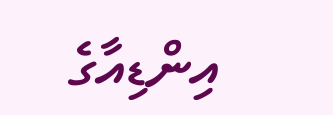އިންޑިއާގެ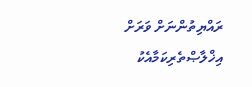ރައްޔިތުންނަށް ވަރަށް އިޚްލާޞްތެރިކަމާއެކު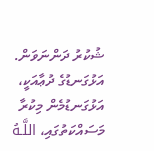ޝުކުރު ދަންނަވަން.
އަޅުގަނޑުގެ ދުޢާއަކީ، އަޅުގަނޑުމެން މިކުރާ މަސައްކަތުގައި، اللَّـهُ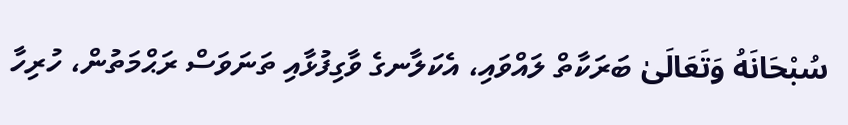سُبْحَانَهُ وَتَعَالَىٰ ބަރަކާތް ލައްވައި، އެކަލާނގެ ވާގިފުޅާއި ތަނަވަސް ރަޙްމަތުން، ހުރިހާ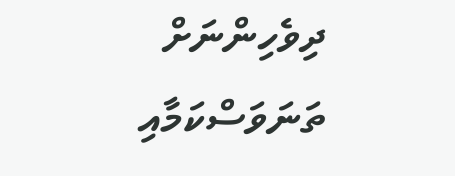ދިވެހިންނަށް ތަނަވަސްކަމާއި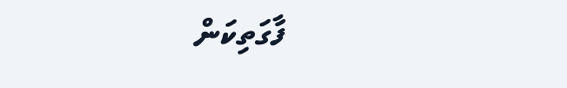ފާގަތިކަން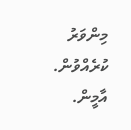މިންވަރު ކުރެއްވުން. އާމީން.